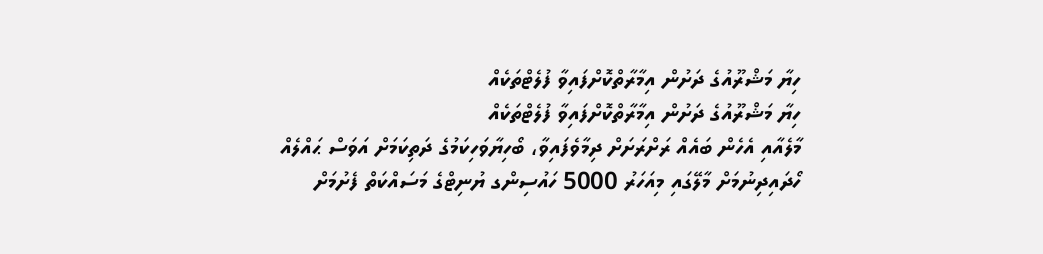ހިޔާ މަޝްރޫއުގެ ދަށުން އިމާރާތްކޮށްފައިވާ ފުލެޓްތަކެއް
ހިޔާ މަޝްރޫއުގެ ދަށުން އިމާރާތްކޮށްފައިވާ ފުލެޓްތަކެއް
މާލެއާއި އެހެން ބައެއް ރަށްރަށަށް ދިމާވެފައިވާ، ބޯހިޔާވަހިކަމުގެ ދަތިކަމަށް އަވަސް ޙައްލެއް ހޯދައިދިނުމަށް މާލޭގައި މިއަހަރު 5000 ހައުސިންގ ޔުނިޓްގެ މަސައްކަތް ފެށުމަށް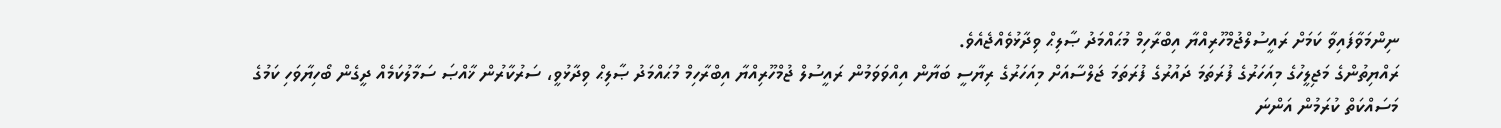ނިންމަވާފައިވާ ކަމަށް ރައީސުލްޖުމްހޫރިއްޔާ އިބްރާހިމް މުޙައްމަދު ޞާލިޙް ވިދާޅުވެއްޖެއެވެ.
ރައްޔިތުންގެ މަޖިލީހުގެ މިއަހަރުގެ ފުރަތަމަ ދައުރުގެ ފުރަތަމަ ޖަލްސާއަށް މިއަހަރުގެ ރިޔާސީ ބަޔާން އިއްވަވަމުން ރައީސުލް ޖުމްހޫރިއްޔާ އިބްރާހިމް މުޙައްމަދު ޞާލިޙް ވިދާޅުވީ، ސަރުކާރުން ޚާއްޞަ ސަމާލުކަމެއް ދީގެން ބޯހިޔާވަހި ކަމުގެ މަސައްކަތް ކުރަމުން އަންނަ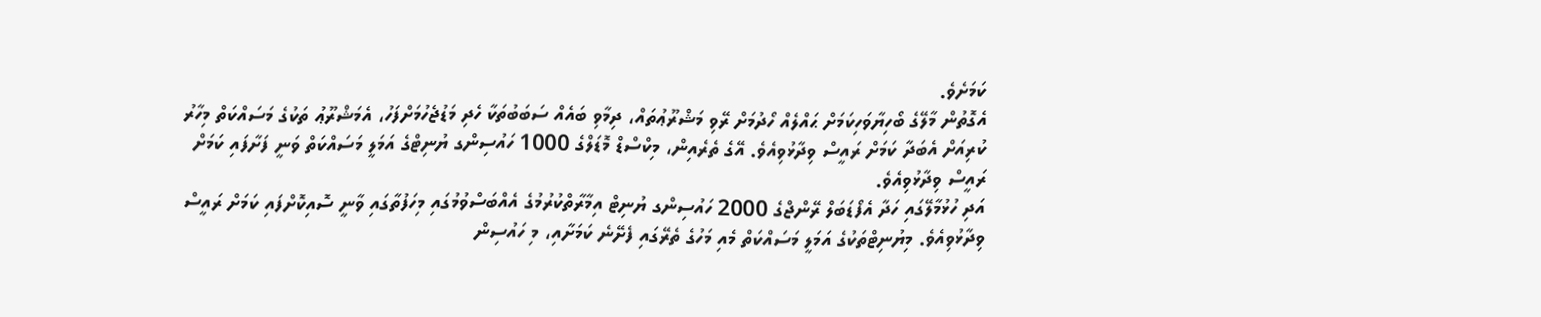ކަމަށެވެ.
އެގޮތުން މާލޭގެ ބޯހިޔާވަހިކަމަށް ޙައްލެއް ހޯދުމަށް ރޭވި މަޝްރޫޢުތައް، ދިމާވި ބައެއް ސަބަބުތަކާ ހެދި މަޑުޖެހުމަށްފަހު، އެމަޝްރޫޢު ތަކުގެ މަސައްކަތް މިހާރު ކުރިއަށް އެބަދާ ކަމަށް ރައީސް ވިދާޅުވިއެވެ. އޭގެ ތެރެއިން، މިކްސްޑް މޮޑަލްގެ 1000 ހައުސިންގ ޔުނިޓްގެ އަމަލީ މަސައްކަތް ވަނީ ފަށާފައި ކަމަށް ރައީސް ވިދާޅުވިއެވެ.
އަދި ހުޅުމާލޭގައި ހަދާ އެފޯޑަބަލް ރޭންޖްގެ 2000 ހައުސިންގ ޔުނިޓް އިމާރާތްކުރުމުގެ އެއްބަސްވުމުގައި މިހަފުތާގައި ވާނީ ސޮއިކޮށްފައި ކަމަށް ރައީސް ވިދާޅުވިއެވެ. މިޔުނިޓްތަކުގެ އަމަލީ މަސައްކަތް މެއި މަހުގެ ތެރޭގައި ފެށޭނެ ކަމަށާއި، މި ހައުސިން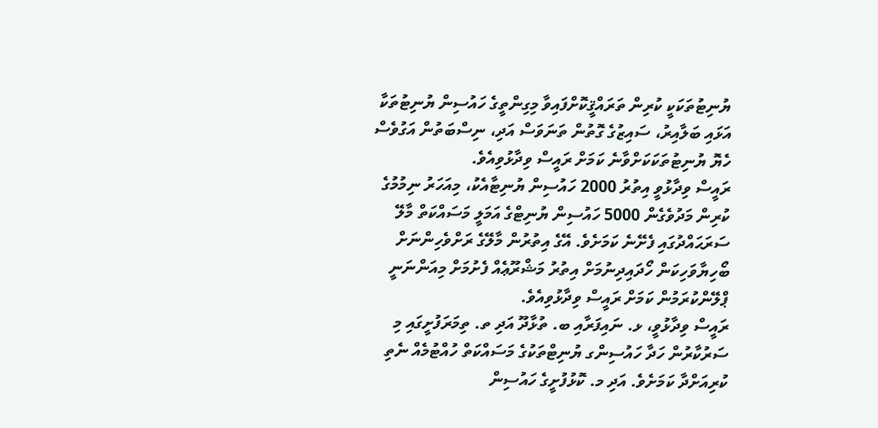ޔުނިޓުތަކަކީ ކުރިން ތަރައްޤީކޮށްފައިވާ މިގިންތީގެ ހައުސިން ޔުނިޓުތަކާ އަޅައި ބަލާއިރު، ސައިޒުގެ ގޮތުން ތަނަވަސް އަދި، ނިސްބަތުން އަގުވެސް ހެޔޮ ޔުނިޓުތަކަކަށްވާނެ ކަމަށް ރައީސް ވިދާޅުވިއެވެ.
ރައީސް ވިދާޅުވީ އިތުރު 2000 ހައުސިން ޔުނިޓާއެކު، މިއަހަރު ނިމުމުގެ ކުރިން މަދުވެގެން 5000 ހައުސިން ޔުނިޓްގެ އަމަލީ މަސައްކަތް މާލޭ ސަރަޙައްދުގައި ފެށޭނެ ކަމަށެވެ. އޭގެ އިތުރުން މާލޭގެ ރަށްވެހިންނަށް ބޯހިޔާވަހިކަން ހޯދައިދިނުމަށް އިތުރު މަޝްރޫޢެއް ފެށުމަށް މިއަންނަނީ ޕްލޭންކުރަމުން ކަމަށް ރައީސް ވިދާޅުވިއެވެ.
ރައީސް ވިދާޅުވީ، ޅ. ނައިފަރާއި ބ. ތުޅާދޫ އަދި ތ. ތިމަރަފުށީގައި މި ސަރުކާރުން ހަދާ ހައުސިންގ ޔުނިޓްތަކުގެ މަސައްކަތް ހުއްޓުމެއް ނެތި ކުރިއަށްދާ ކަމަށެވެ. އަދި މ. ކޮޅުފުށީގެ ހައުސިން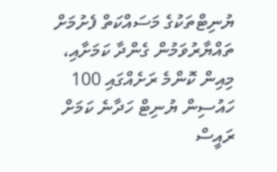ޔުނިޓްތަކުގެ މަސައްކަތް ފެށުމަށް ތައްޔާރުވަމުން ގެންދާ ކަމަށާއި، މިއިން ކޮންމެ ރަށެއްގައި 100 ހައުސިން ޔުނިޓް ހަދާނެ ކަމަށް ރައީސް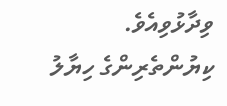ވިދާޅުވިއެވެ.
ކިޔުންތެރިންގެ ހިޔާލު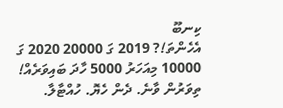ކިނބޫ
އެހެންތަ!? 2019 ގަ 20000 2020 ގަ 10000 މިއަހަރު 5000 ހާދަ ބައިވަރެއް! ތިވަރުން ވާނެ. ދެން ހެޔޮ. ހުއްޓާލާ.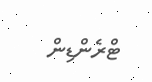ޓްރެންޑިން